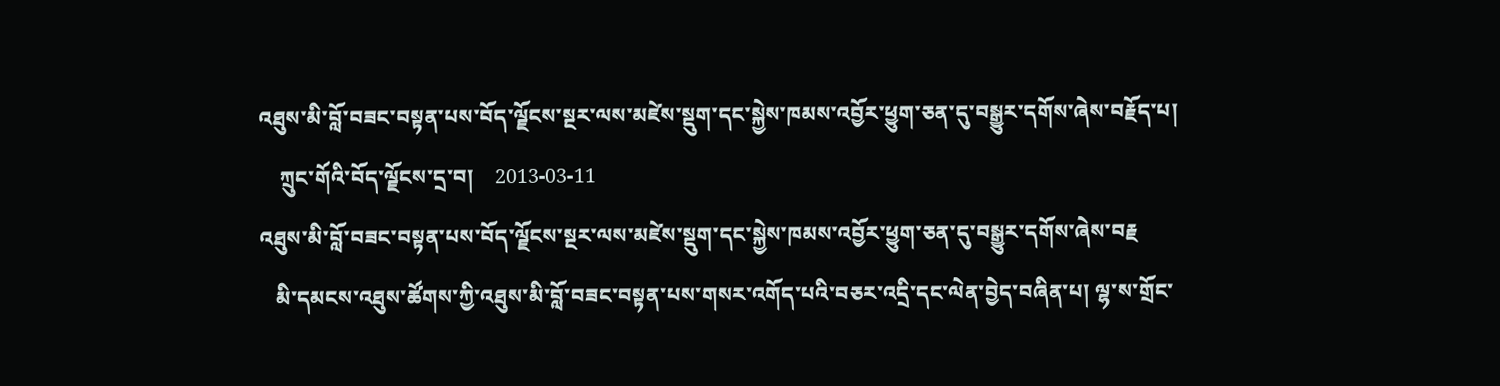འཐུས་མི་བློ་བཟང་བསྟན་པས་བོད་ལྗོངས་སྔར་ལས་མཛེས་སྡུག་དང་སྐྱེས་ཁམས་འབྱོར་ཕྱུག་ཅན་དུ་བསྒྱུར་དགོས་ཞེས་བརྗོད་པ།
    ཀྲུང་གོའི་བོད་ལྗོངས་དྲ་བ།    2013-03-11
འཐུས་མི་བློ་བཟང་བསྟན་པས་བོད་ལྗོངས་སྔར་ལས་མཛེས་སྡུག་དང་སྐྱེས་ཁམས་འབྱོར་ཕྱུག་ཅན་དུ་བསྒྱུར་དགོས་ཞེས་བརྗ
   མི་དམངས་འཐུས་ཚོགས་ཀྱི་འཐུས་མི་བློ་བཟང་བསྟན་པས་གསར་འགོད་པའི་བཅར་འདྲི་དང་ལེན་བྱེད་བཞིན་པ། ལྷ་ས་གྲོང་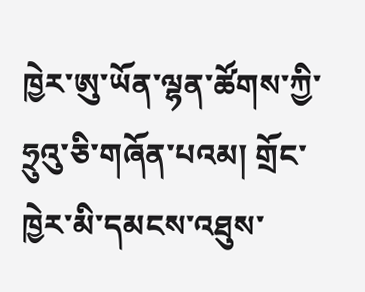ཁྱེར་ཨུ་ཡོན་ལྷན་ཚོགས་ཀྱི་ཧྲུའུ་ཅི་གཞོན་པའམ། གྲོང་ཁྱེར་མི་དམངས་འཐུས་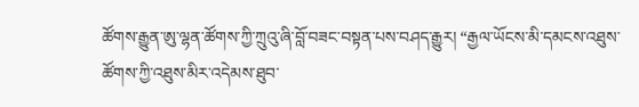ཚོགས་རྒྱུན་ཨུ་ལྷན་ཚོགས་ཀྱི་ཀྲུའུ་ཞི་བློ་བཟང་བསྟན་པས་བཤད་རྒྱུར། “རྒྱལ་ཡོངས་མི་དམངས་འཐུས་ཚོགས་ཀྱི་འཐུས་མིར་འདེམས་ཐུབ་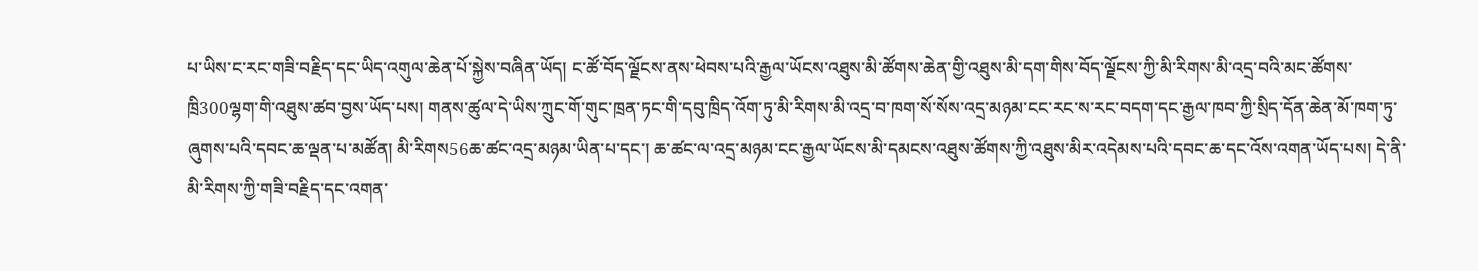པ་ཡིས་ང་རང་གཟི་བརྗིད་དང་ཡིད་འགུལ་ཆེན་པོ་སྐྱེས་བཞིན་ཡོད། ང་ཚོ་བོད་ལྗོངས་ནས་ཕེབས་པའི་རྒྱལ་ཡོངས་འཐུས་མི་ཚོགས་ཆེན་གྱི་འཐུས་མི་དག་གིས་བོད་ལྗོངས་ཀྱི་མི་རིགས་མི་འདྲ་བའི་མང་ཚོགས་ཁྲི300ལྷག་གི་འཐུས་ཚབ་བྱས་ཡོད་པས། གནས་ཚུལ་དེ་ཡིས་ཀྲུང་གོ་གུང་ཁྲན་ཏང་གི་དབུ་ཁྲིད་འོག་ཏུ་མི་རིགས་མི་འདྲ་བ་ཁག་སོ་སོས་འདྲ་མཉམ་ངང་རང་ས་རང་བདག་དང་རྒྱལ་ཁབ་ཀྱི་སྲིད་དོན་ཆེན་མོ་ཁག་ཏུ་ཞུགས་པའི་དབང་ཆ་ལྡན་པ་མཚོན། མི་རིགས56ཆ་ཚང་འདྲ་མཉམ་ཡིན་པ་དང་། ཆ་ཚང་ལ་འདྲ་མཉམ་ངང་རྒྱལ་ཡོངས་མི་དམངས་འཐུས་ཚོགས་ཀྱི་འཐུས་མིར་འདེམས་པའི་དབང་ཆ་དང་འོས་འགན་ཡོད་པས། དེ་ནི་མི་རིགས་ཀྱི་གཟི་བརྗིད་དང་འགན་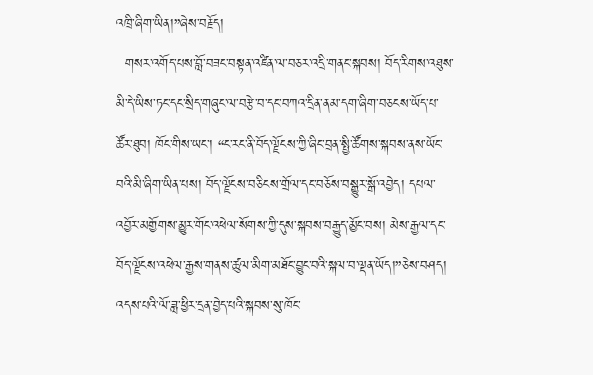འཁྲི་ཞིག་ཡིན།”ཞེས་བརྗོད།
  གསར་འགོད་པས་བློ་བཟང་བསྟན་འཛིན་ལ་བཅར་འདྲི་གནང་སྐབས། བོད་རིགས་འཐུས་མི་དེ་ཡིས་ཏང་དང་སྲིད་གཞུང་ལ་བརྩེ་བ་དང་བཀའ་དྲིན་ནམ་དག་ཞིག་བཅངས་ཡོད་པ་ཚོར་ཐུབ། ཁོང་གིས་ཡང་། “ང་རང་ནི་བོད་ལྗོངས་ཀྱི་ཞིང་བྲན་སྤྱི་ཚོགས་སྐབས་ནས་ཡོང་བའི་མི་ཞིག་ཡིན་པས། བོད་ལྗོངས་བཅིངས་གྲོལ་དང་བཅོས་བསྒྱུར་སྒོ་འབྱེད། དཔལ་འབྱོར་མགྱོགས་མྱུར་གོང་འཕེལ་སོགས་ཀྱི་དུས་སྐབས་བརྒྱུད་མྱོང་བས། མེས་རྒྱལ་དང་བོད་ལྗོངས་འཕེལ་རྒྱས་གནས་ཚུལ་མིག་མཐོང་བྱུང་བའི་སྐལ་བ་ལྡན་ཡོད།”ཅེས་བཤད། འདས་པའི་ལོ་ཟླ་ཕྱིར་དྲན་བྱེད་པའི་སྐབས་སུ་ཁོང་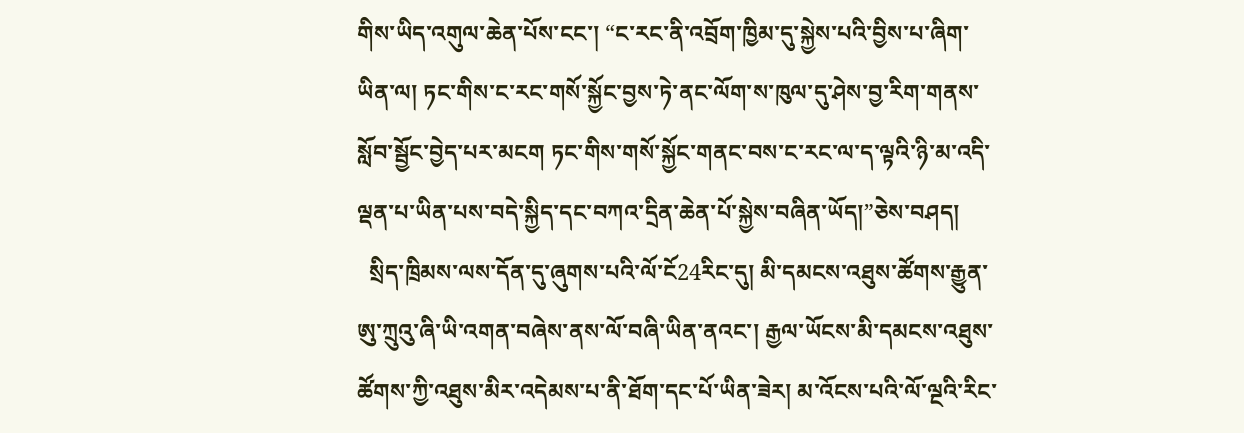གིས་ཡིད་འགུལ་ཆེན་པོས་ངང་། “ང་རང་ནི་འབྲོག་ཁྱིམ་དུ་སྐྱེས་པའི་བྱིས་པ་ཞིག་ཡིན་ལ། ཏང་གིས་ང་རང་གསོ་སྐྱོང་བྱས་ཏེ་ནང་ལོག་ས་ཁུལ་དུ་ཤེས་བྱ་རིག་གནས་སློབ་སྦྱོང་བྱེད་པར་མངག ཏང་གིས་གསོ་སྐྱོང་གནང་བས་ང་རང་ལ་ད་ལྟའི་ཉི་མ་འདི་ལྡན་པ་ཡིན་པས་བདེ་སྐྱིད་དང་བཀའ་དྲིན་ཆེན་པོ་སྐྱེས་བཞིན་ཡོད།”ཅེས་བཤད།
  སྲིད་ཁྲིམས་ལས་དོན་དུ་ཞུགས་པའི་ལོ་ངོ24རིང་དུ། མི་དམངས་འཐུས་ཚོགས་རྒྱུན་ཨུ་ཀྲུའུ་ཞི་ཡི་འགན་བཞེས་ནས་ལོ་བཞི་ཡིན་ནའང་། རྒྱལ་ཡོངས་མི་དམངས་འཐུས་ཚོགས་ཀྱི་འཐུས་མིར་འདེམས་པ་ནི་ཐོག་དང་པོ་ཡིན་ཟེར། མ་འོངས་པའི་ལོ་ལྔའི་རིང་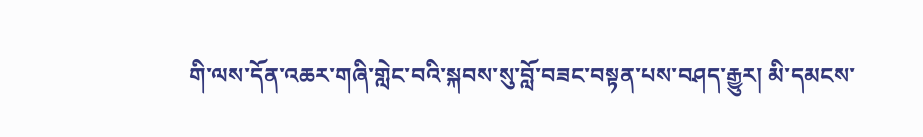གི་ལས་དོན་འཆར་གཞི་གླེང་བའི་སྐབས་སུ་བློ་བཟང་བསྟན་པས་བཤད་རྒྱུར། མི་དམངས་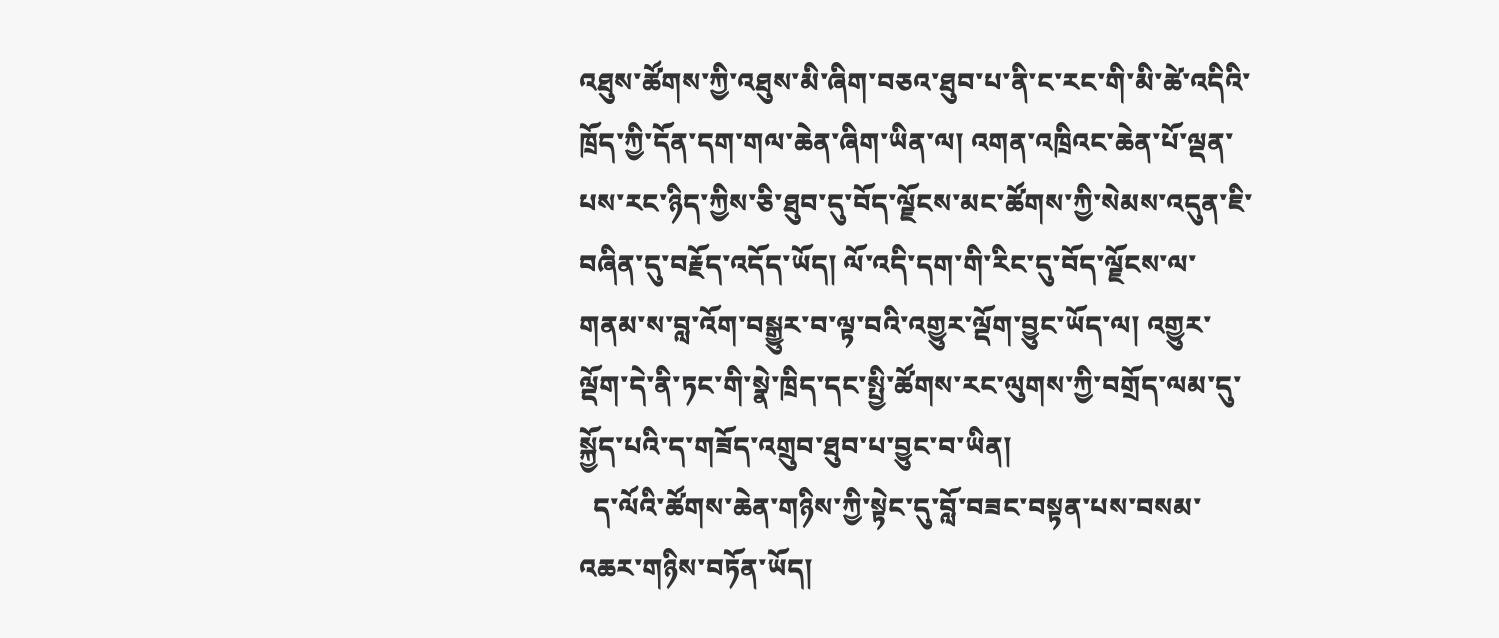འཐུས་ཚོགས་ཀྱི་འཐུས་མི་ཞིག་བཅའ་ཐུབ་པ་ནི་ང་རང་གི་མི་ཚེ་འདིའི་ཁྲོད་ཀྱི་དོན་དག་གལ་ཆེན་ཞིག་ཡིན་ལ། འགན་འཁྲིའང་ཆེན་པོ་ལྡན་པས་རང་ཉིད་ཀྱིས་ཅི་ཐུབ་དུ་བོད་ལྗོངས་མང་ཚོགས་ཀྱི་སེམས་འདུན་ཇི་བཞིན་དུ་བརྗོད་འདོད་ཡོད། ལོ་འདི་དག་གི་རིང་དུ་བོད་ལྗོངས་ལ་གནམ་ས་བླ་འོག་བསྒྱུར་བ་ལྟ་བའི་འགྱུར་ལྡོག་བྱུང་ཡོད་ལ། འགྱུར་ལྡོག་དེ་ནི་ཏང་གི་སྣེ་ཁྲིད་དང་སྤྱི་ཚོགས་རང་ལུགས་ཀྱི་བགྲོད་ལམ་དུ་སྐྱོད་པའི་ད་གཟོད་འགྲུབ་ཐུབ་པ་བྱུང་བ་ཡིན།
  ད་ལོའི་ཚོགས་ཆེན་གཉིས་ཀྱི་སྟེང་དུ་བློ་བཟང་བསྟན་པས་བསམ་འཆར་གཉིས་བཏོན་ཡོད།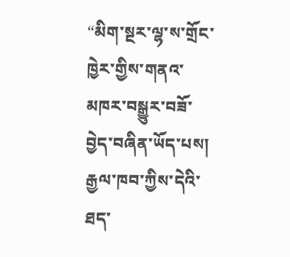“མིག་སྔར་ལྷ་ས་གྲོང་ཁྱེར་གྱིས་གནའ་མཁར་བསྒྱུར་བཟོ་བྱེད་བཞིན་ཡོད་པས། རྒྱལ་ཁབ་ཀྱིས་དེའི་ཐད་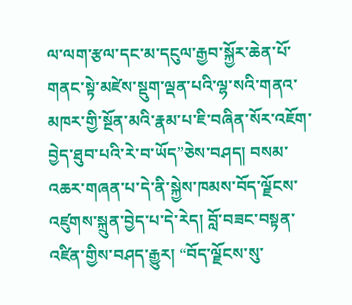ལ་ལག་རྩལ་དང་མ་དངུལ་རྒྱབ་སྐྱོར་ཆེན་པོ་གནང་སྟེ་མཛེས་སྡུག་ལྡན་པའི་ལྷ་སའི་གནའ་མཁར་གྱི་སྔོན་མའི་རྣམ་པ་ཇི་བཞིན་སོར་འཇོག་བྱེད་ཐུབ་པའི་རེ་བ་ཡོད”ཅེས་བཤད། བསམ་འཆར་གཞན་པ་དེ་ནི་སྐྱེས་ཁམས་བོད་ལྗོངས་འཛུགས་སྐྲུན་བྱེད་པ་དེ་རེད། བློ་བཟང་བསྟན་འཛིན་གྱིས་བཤད་རྒྱུར། “བོད་ལྗོངས་སུ་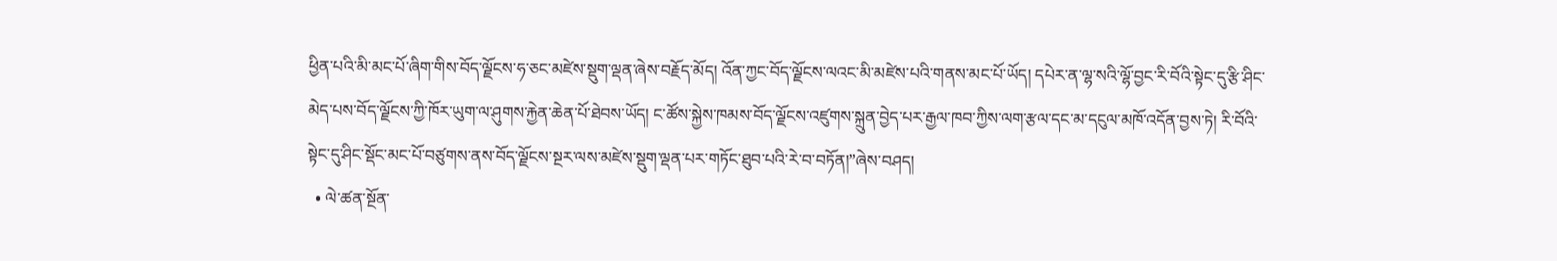ཕྱིན་པའི་མི་མང་པོ་ཞིག་གིས་བོད་ལྗོངས་ཧ་ཅང་མཛེས་སྡུག་ལྡན་ཞེས་བརྗོད་མོད། འོན་ཀྱང་བོད་ལྗོངས་ལའང་མི་མཛེས་པའི་གནས་མང་པོ་ཡོད། དཔེར་ན་ལྷ་སའི་ལྷོ་བྱང་རི་བོའི་སྟེང་དུ་རྩི་ཤིང་མེད་པས་བོད་ལྗོངས་ཀྱི་ཁོར་ཡུག་ལ་ཤུགས་རྐྱེན་ཆེན་པོ་ཐེབས་ཡོད། ང་ཚོས་སྐྱེས་ཁམས་བོད་ལྗོངས་འཛུགས་སྐྲུན་བྱེད་པར་རྒྱལ་ཁབ་ཀྱིས་ལག་རྩལ་དང་མ་དངུལ་མཁོ་འདོན་བྱས་ཏེ། རི་བོའི་སྟེང་དུ་ཤིང་སྡོང་མང་པོ་བཙུགས་ནས་བོད་ལྗོངས་སྔར་ལས་མཛེས་སྡུག་ལྡན་པར་གཏོང་ཐུབ་པའི་རེ་བ་བཏོན།”ཞེས་བཤད།
  • ལེ་ཚན་སྔོན་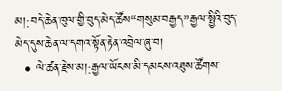མ།:བདེ་ཆེན་ཁུལ་གྱི་བུད་མེད་ཚོས“གསུམ་བརྒྱད”རྒྱལ་སྤྱིའི་བུད་མེད་དུས་ཆེན་ལ་དགའ་སྟོན་རྟེན་འབྲེལ་ཞུ་བ།
  • ལེ་ཚན་རྗེས་མ།:རྒྱལ་ཡོངས་མི་དམངས་འཐུས་ཚོགས་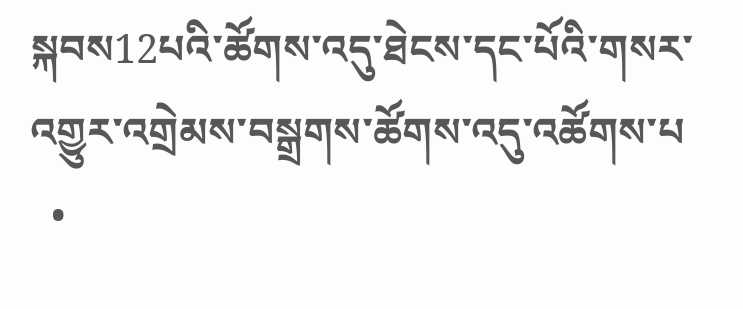སྐབས12པའི་ཚོགས་འདུ་ཐེངས་དང་པོའི་གསར་འགྱུར་འགྲེམས་བསྒྲགས་ཚོགས་འདུ་འཚོགས་པ
  •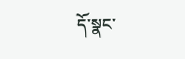དོ་སྣང་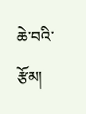ཆེ་བའི་རྩོམ།